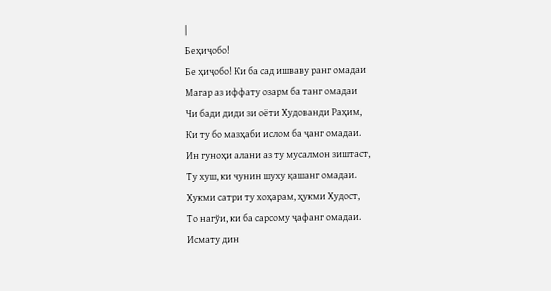|
Беҳиҷобо!
Бе ҳиҷобо! Ки ба сад ишваву ранг омадаи
Магар аз иффату озарм ба танг омадаи
Чи бади диди зи оёти Худованди Раҳим,
Ки ту бо мазҳаби ислом ба ҷанг омадаи.
Ин гуноҳи алани аз ту мусалмон зиштаст,
Ту хуш, ки чунин шуху қашанг омадаи.
Хукми сатри ту хоҳарам, ҳукми Худост,
То нагўи, ки ба сарсому ҷафанг омадаи.
Исмату дин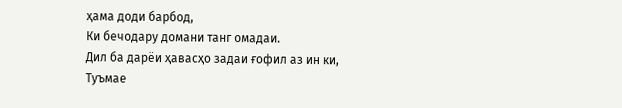ҳама доди барбод,
Ки бечодару домани танг омадаи.
Дил ба дарёи ҳавасҳо задаи ғофил аз ин ки,
Туъмае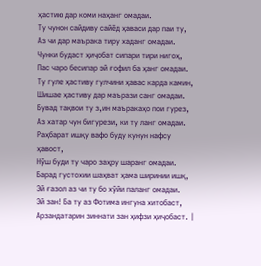ҳастию дар коми наҳанг омадаи.
Ту чунон сайдиву сайёд ҳаваси дар паи ту,
Аз чи дар маърака тиру хаданг омадаи.
Чунки будаст ҳиҷобат сипари тири нигоҳ,
Пас чаро бесипар эй ғофил ба ҳанг омадаи.
Ту гуле ҳастиву гулчини ҳавас карда камин,
Шишае ҳастиву дар маърази санг омадаи.
Бувад тақвои ту з,ин маъракаҳо пои гурез,
Аз хатар чун бигурези, ки ту ланг омадаи.
Раҳбарат ишқу вафо буду кунун нафсу ҳавост,
Нўш буди ту чаро заҳру шаранг омадаи.
Барад густохии шаҳват ҳама ширинии ишқ,
Эй ғазол аз чи ту бо хўйи паланг омадаи.
Эй зан! Ба ту аз Фотима ингуна хитобаст,
Арзандатарин зиннати зан ҳифзи ҳиҷобаст. |